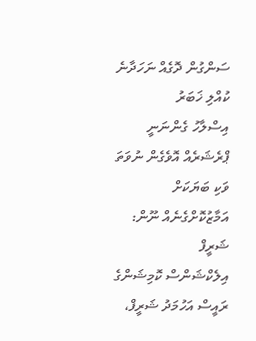ސަންގުން ދޮގެއް ނަހަދާނެ
ކުއްލި ޚަބަރު
އިސްލާހު ގެންނަނީ ޕްރެޝަރެއް އޮވެގެން ނުވަތަ ވަކި ބަޔަކަށް އަމާޒުކޮށްގެނެއް ނޫން: ޝަރީފް
އިލެކްޝަންސް ކޮމިޝަންގެ ރައީސް އަހުމަދު ޝަރީފް،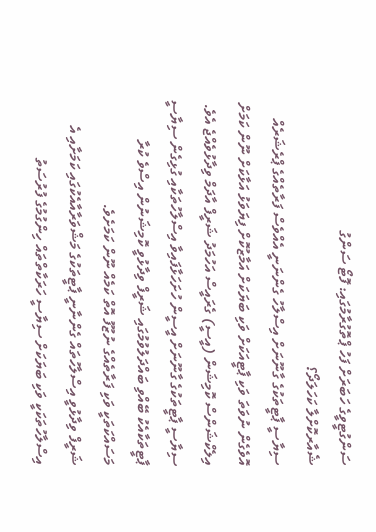ސަންގުޓީވީގެ ހަބަރަށް ފަހު ޕްތޮގުރާމުގައި: ފޮޓޯ ސަންގު
ޝެއާރކޮށްލާ ކަހަލަދޯ؟
ސިޔާސީ ޕާޓީތަކުގެ ގާނޫނަށް އިސްލާހު ގެންނަނީ އެއްވެސް ފަރާތެއްގެ ޕްރެޝަރެއް އޮވެގެން ނުވަތަ ވަކި ޕާޓީއަކަށް ވަކި ބަޔަކަށް އަމާޒުކޮށް ފިޔަވަޅު އަޅާކަށް ނޫން ކަމަށް އިލެކްޝަންސް ކޮމިޝަން (އީސީ) ގެރައީސް އަހުމަދު ޝަރީފް އާދަމް ވިދާޅުވެއްޖެ އެވެ.
ސިޔާސީ ޕާޓީތަކުގެ ގާނޫނަށް އީސީން ހުށަހަޅާފައިވާ އިސްލާހުތަކާއި ގުޅިގެން ސިޔާސީ ޕާޓީތަކާއެކު ބޭއްވި ބައްދަލުވުމުގައި ޝަރީފް ވިދާޅުވީ ކޮމިޝަނުން އިސްވެ ކުރާ މަސައްކަތަކީ ވަކި ފަރާތެއްގެ ނުޒޫފު އޮތް ކަމެއް ނޫން ކަމަށެވެ.
ޝަރީފް ވިދާޅުވީ އިސްލާހުތައް ގެންނާނީ ޕާޓީތަކުގެ މަޝްވަރާއާއެކުގައި ކަމަށާއި އެ އިސްލާހުތަކަކީ ވަކި ބަޔަކަށް ސިޔާސީ ހަރަކާތްތައް ހިންގުމުގެ ފުރުސަތު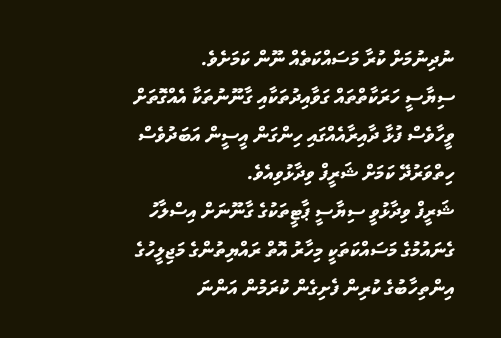ނުދިނުމަށް ކުރާ މަސައްކަތެއް ނޫން ކަމަށެވެ.
ސިޔާސީ ހަރަކާތްތައް ގަވާއިދުތަކާއި ގާނޫނުތަކާ އެއްގޮތަށް ވީހާވެސް ފުޅާ ދާއިރާއެއްގައި ހިންގަން އީސީން އަބަދުވެސް ހިތްވަރުދޭ ކަމަށް ޝަރީފް ވިދާޅުވިއެވެ.
ޝަރީފް ވިދާޅުވީ ސިޔާސީ ޕާޓީތަކުގެ ގާނޫނަށް އިސްލާހު ގެނައުމުގެ މަސައްކަތަކީ މިހާރު އޮތް ރައްޔިތުންގެ މަޖިލީހުގެ އިންތިހާބުގެ ކުރިން ފެށިގެން ކުރަމުން އަންނަ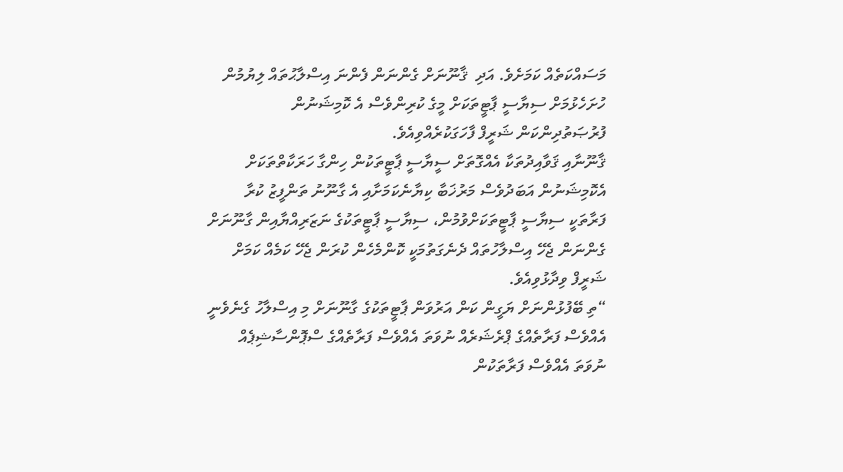މަސައްކަތެއް ކަމަށެވެ. އަދި  ޤާނޫނަށް ގެންނަން ފެންނަ އިސްލާޙުތައް ލިޔުމުން ހުށަހެޅުމަށް ސިޔާސީ ޕާޓީތަކަށް މީގެ ކުރިންވެސް އެ ކޮމިޝަނުން ފުރުޞަތުދިންކަން ޝަރީފް ފާހަގަކުރެއްވިއެވެ.
ޤާނޫނާއި ޤަވާއިދުތަކާ އެއްގޮތަށް ސީޔާސީ ޕާޓީތަކުން ހިންގާ ހަރަކާތްތަކަށް އެކޮމިޝަނުން އަބަދުވެސް މަރުޚަބާ ކިޔާނެކަމަށާއި އެ ގާނޫނު ތަންފީޒު ކުރާ ފަރާތަކީ ސިޔާސީ ޕާޓީތަކަށްވުމުން، ސިޔާސީ ޕާޓީތަކުގެ ނަޒަރިއްޔާއިން ގާނޫނަށް ގެންނަން ޖެހޭ އިސްލާހުތައް ދެނެގަތުމަކީ ކޮންމެހެން ކުރަން ޖެހޭ ކަމެއް ކަމަށް ޝަރީފް ވިދާޅުވިއެވެ.
“ތި ބޭފުޅުންނަށް ޔަގީން ކަން އަރުވަން ޕާޓީތަކުގެ ގާނޫނަށް މި އިސްލާހު ގެނެވެނީ އެއްވެސް ފަރާތެއްގެ ޕްރެޝަރެއް ނުވަތަ އެއްވެސް ފަރާތެއްގެ ސްޕޮންސާޝިޕެއް ނުވަތަ އެއްވެސް ފަރާތަކުން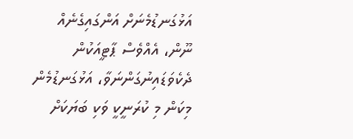އަޅުގަނޑުމެނަށް އަންގައިގެނެއް ނޫން، އެއްވެސް ޕާޓީއަކުން ދެކެވަޑައިނުގަންނަވާ، އަޅުގަނޑުމެން މިކަން މި ކުރަނީކީ ވަކި ބަޔަކަށް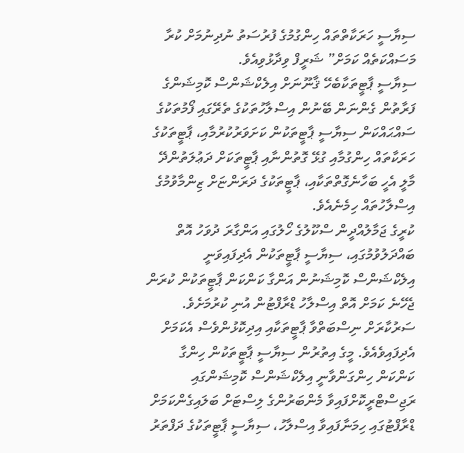ސިޔާސީ ހަރަކާތްތައް ހިންގުމުގެ ފުރުސަތު ނުދިނުމަށް ކުރާ މަސައްކަތެއް ކަމަށް” ޝަރީފް ވިދާޅުވިއެވެ.
ސިޔާސީ ޕާޓީތަކާބެހޭ ޤާނޫނަށް އިލެކްޝަންސް ކޮމިޝަންގެ ފަރާތުން ގެންނަން ބޭނުން އިސްލާހުތަކުގެ ތެރޭގައި ފޯމުތަކުގެ ސައްޙައްކަން ސިޔާސީ ޕާޓީތަކުން ކަށަވަރުކުރުމާއި، ޕާޓީތަކުގެ ހަރަކާތައް ހިންގުމާއި ގުޅޭ ގޮތުންނާއި ޕާޓީތަކަށް ދަޢުލަތުންދޭ މާލީ އެހީ ބަހާނެގޮތްތަކާއި، ޕާޓީތަކުގެ ދަރަންޏަށް ޒިންމާވުމުގެ އިސްލާހުތައް ހިމެނެއެވެ.
ކުރީގެ ޖަމާލުއްދީން ސްކޫލުގެ ހޯލުގައި އަންގާރަ ދުވަހު އޮތް ބައްދަލުވުމުގައި، ސިޔާސީ ޕާޓީތަކުން އެދިފައިވަނީ އިލެކްޝަންސް ކޮމިޝަނުން އަންގާ ކަންކަން ޕާޓީތަކުން ކުރަން ޖެހޭނެ ކަމަށް އޮތް އިސްލާހު ޑްރާފްޓުން އުނި ކުރުމަށެވެ. ސަރުކާރަށް ނިސްބަތްވާ ޕާޓީތަކާއި އިދިކޮޅުންވެސް އެކަމަށް އެދިފައިވެއެވެ. މީގެ އިތުރުން ސިޔާސީ ޕާޓީތަކުން ހިންގާ ކަންކަން ހިންގަންވާނީ އިލެކްޝަންސް ކޮމިޝަންގައި ރަޖިސްޓްރީކޮށްފައިވާ މެންބަރުންގެ ލިސްޓަށް ބަލައިގެންކަމަށް ޑްރާފްޓުގައި ހިމަނާފައިވާ އިސްލާހު، ސިޔާސީ ޕާޓީތަކުގެ ދަފްތަރު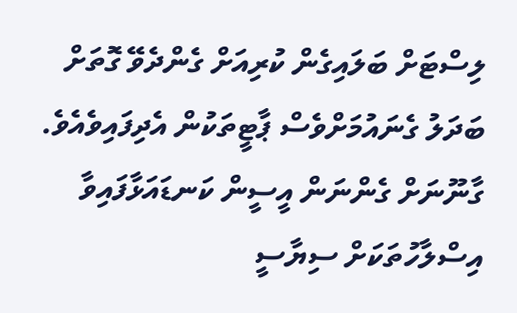ލިސްޓަށް ބަލައިގެން ކުރިއަށް ގެންދެވޭ ގޮތަށް ބަދަލު ގެނައުމަށްވެސް ޕާޓީތަކުން އެދިފައިވެއެވެ.
ގާނޫނަށް ގެންނަން އީސީން ކަނޑައަޅާފައިވާ އިސްލާހުތަކަށް ސިޔާސީ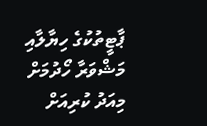ޕާޓީތުކުގެ ހިޔާލާއި މަޝްވަރާ ހޯދުމަށް މިއަދު ކުރިއަށް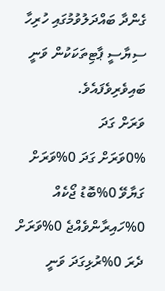ގެންދާ ބައްދަލުވުމުގައި ހުރިހާ ސިޔާސީ ޕާޓިތަކަކުން ވަނީ ބައިވެރިވެފައެވެ.
ވަރަށް ގަދަ
0%ވަރަށް ގަދަ 0%ވަރަށް ގަޔާވޭ 0%ބޮޑު ޖޯކެއް 0%ހައިރާންވެއްޖެ 0%ވަރަށް ދެރަ 0%ރުޅިގަދަ ވަނީ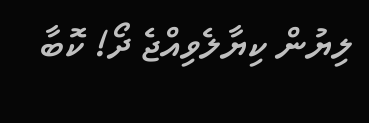ލިޔުން ކިޔާލެވިއްޖެ ދޯ! ކޮބާ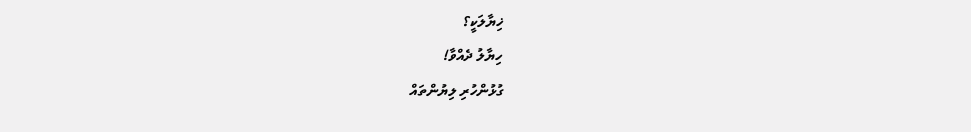ޚިޔާލަކީ؟
ހިޔާލު ދެއްވާ!
ގުޅުންހުރި ލިޔުންތައް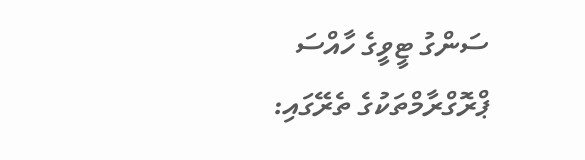ސަންގު ޓީވީގެ ހާއްސަ ޕްރޮގްރާމްތަކުގެ ތެރޭގައި: